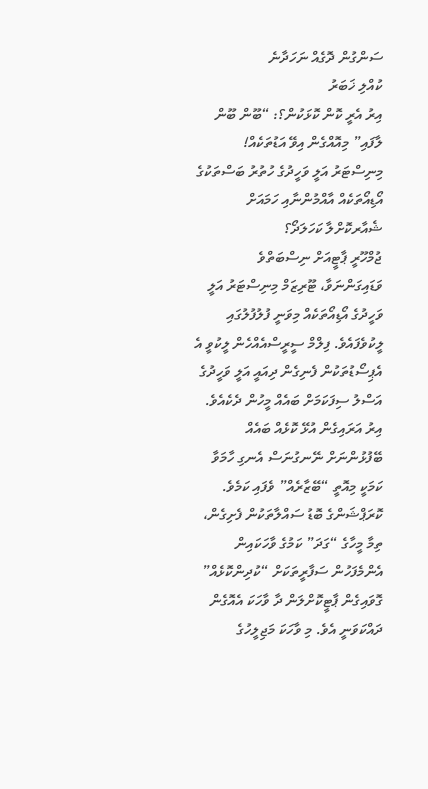ސަންގުން ދޮގެއް ނަހަދާނެ
ކުއްލި ޚަބަރު
އިރު އެރީ ކޮން ކޮޅަކުން؟: “ބޫން ބޫން ލާފައި” މިއޮއްގެން އިވޭ އަޑުތަކެއް!
މިނިސްޓަރު އަލީ ވަހީދުގެ ހުތުރު ބަސްތަކުގެ އޯޑިއޯތަކެއް އާއްމުންނާއި ހަމައަށް
ޝެއާރކޮށްލާ ކަހަލަދޯ؟
ޖުމްހޫރީ ޕާޓީއަށް ނިސްބަތްވެ ވަޑައިގަންނަވާ، ޓޫރިޒަމް މިނިސްޓަރު އަލީ ވަހީދުގެ އޯޑިއޯތަކެއް މިވަނީ ފުލުފުލުގައި ލީކުވެފައެވެ. ފިލްމް ސީރީސްއެއްހެން ލީކުވީ އެ އެޕިސޯޑުތަކުން ފެނިގެން ދިއައީ އަލީ ވަހީދުގެ އަސްލު ސިފަކަމަށް ބައެއް މީހުން ދެކެއެވެ. އިރު އަރައިގެން އުޅޭ ކޮޅެއް ބައެއް ބޭފުޅުންނަށް ނޭނގުނަސް އެނގި ހާމަވާ ކަމަކީ މިއޮތީ “ބޭޒާރެއް” ވެފައި ކަމެވެ. ކޮރަޕްޝަންގެ ބޮޑު ސައްލާތަކުން ފެށިގެން، ތިމާ މީހާގެ “ގަދަ” ކަމުގެ ވާހަކައިން އެންމެފަހުން ސަފާރީތަކަށް “ކުދިންކޮޅެއް” ގޮވައިގެން ޕާޓީކޮށްލަން ދާ ވާހަކަ އެއޮގެން ދައްކަވަނީ އެވެ. މި ވާހަކަ މަޖިލީހުގެ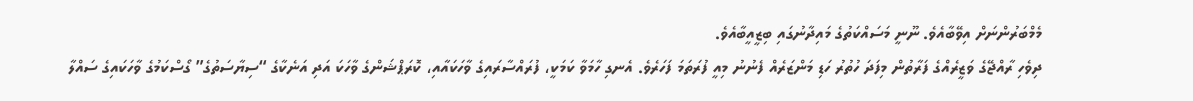މެމްބަރުންނަށް އިވޭބާއެވެ. ނޫނީ މަސައްކަތުގެ މައިދާނުގައި ބިޒީއީބާއެވެ.
ދިވެހި ރާއްޖޭގެ ވަޒީރެއްގެ ފަރާތުން މިފަދަ ހުތުރު ހަޑި މަންޒަރެއް ފެނުނު މިއީ ފުރަތަމަ ފަހަރެވެ. އެނގި ހާމަވާ ކަމަކީ، ފުރައްސާރައިގެ ވާހަކައާއި، ކޮރަޕްޝަންގެ ވާހަކަ އަދި އަނެކާގެ “ސިޔާސަތުގެ” ގޯސްކަމުގެ ވާހަކައިގެ ސައްލާ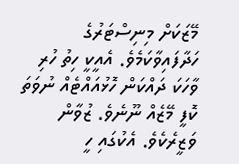މޭޒަކަށް މިނިސްޓަރުގެ ހަދާފައިވާކަމެވެ. އެއީކީ ހިތު ހުރި ވާހަކަ ދައްކަން ހޮޅުއައްޓެއް ނުވަތަ ކޮފީ މޭޒެއް ނޫނެވެ. ޒުވާން ވަޒީރެކެވެ. އެކުގައި ހީ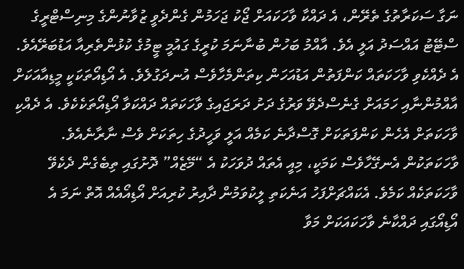ނަގާ ސަކަރާތުގެ ތެރޭން، އެ ދައްކާ ވާހަކައަށް ޖޯކު ޖަހަމުން ގެންދެވީ ޒުވާނުންގެ މިނިސްޓްރީގެ ސްޓޭޓު އައްސަދު އަލީ އެވެ. އާއްމު ބަހުން ބުނާނަމަ ކުރީގެ ގައުމީ ޓީމުގެ ކުޅުންތެރިއާ އަޑުބަރޭއެވެ.
އެ ދެއްކެވި ވާހަކަތައް ކަންފަތުން އަޑުއަހަން ކިތަންމެހާވެސް އުނދަގުލެވެ. އެ އޯޑިއޯތަކަކީ މީޑިއާއަކަށް އާއްމުންނާއި ހަމައަށް ގެނެސްދެވޭ ވަރުގެ ދަށު ދަރަޖައިގެ ވާހަކަތައް ދައްކަވާ އޯޑިއޯތަކެކެވެ. އެ ދެއްކި ވާހަކަތަށް އެހެން ކަންފަތަކަށް ގޮސްދާނެ ކަމެއް އަލީ ވަހީދުގެ ހިތަކަށް ވެސް ނާރާނެއެވެ. ވާހަކަތަކުން އެނގޭހާވެސް ކަމަކީ، މިއީ އެތައް ދުވަހަކު އެ “މޭޒެއް” ދޮށުގައި ތިބެގެން ދެކެވޭ ވާހަކަތަކެއް ކަމެވެ. އެކައްޗަށްފަހު އަނެކަތި ލީކުވަމުން ދާއިރު ކުރިއަށް އޯޑިއޯއެއް އޮތް ނަމަ އެ އޯޑިއޯގައި ދައްކާނެ ވާހަކައަކަށް މަވާ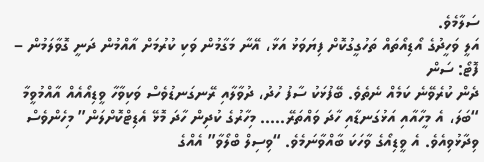ސަލާމެވެ.
އަލީ ވަހީދުގެ އޯޑިއޯތައް ތަހުގީގުކޮށް ފިޔަވަޅު އަޅާ، އޭނާ މަގާމުން ވަކި ކުރުމަށް އާއްމުން ދަނީ ގޮވާލަމުން – ފޮޓޯ: ސަން
ދެން ކުރެވޭނެ ކަމެއް ނެތެވެ. ބޭފުޅަކު ސާފު ހުދު، ދުވާލާއި ރޭނގަނޑުވެސް ވަކިވާހާ ވީޑިއޯއެއް އާއްމުވީމާ “ބަލަ، އެ މީހާއާއި އަޅުގަނޑާއި ހާދަ ވައްތަރޭ….. މިހާރުގެ ކުދިން ހާދަ މޮޅޭ އެޑިޓްކޮށްލަން” މިހެންވެސް ވިދާޅުވިއެވެ. އެ ވީޑިއޯގެ ވާހަކަ ބާއްވާނަމެވެ. “ވިސިލް ބްލޯވާ” އެއްގެ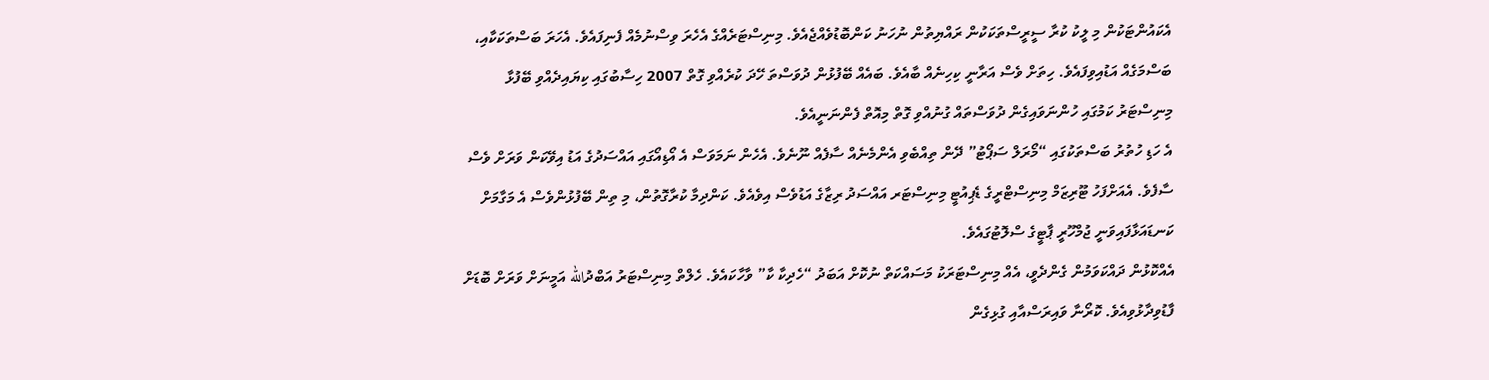އެކައުންޓަކުން މި ލީކު ކުރާ ސީރީސްތަކަކުން ރައްޔިތުން ނުހަނު ކަންބޮޑުވެއްޖެއެވެ. މިނިސްޓަރެއްގެ އެހެރަ ވިސްނުމެއް ފެނިފައެވެ. އެހަރަ ބަސްތަކަކާއި، ބަސްމަގެއް އަޑުއިވިފައެވެ. ހިތަށް ވެސް އަރާނީ ކިހިނެއް ބާއެވެ. ބައެއް ބޭފުޅުން ދުވަސްތަ ހޭދަ ކުރެއްވި ގޮތް 2007 ހިސާބުގައި ކިޔައިދެއްވި ބޭފުޅާ މިނިސްޓަރު ކަމުގައި ހުންނަވައިގެން ދުވަސްތައް ގުނުއްވި ގޮތް މިއޮތް ފެންނަނީއެވެ.
އެ ހަޑި ހުތުރު ބަސްތަކުގައި “މޯރަލް ސަޕޯޓު” ދޭން ތިއްބެވި އެންމެނެއް ސާފެއް ނޫނެވެ. އެހެން ނަމަވަސް އެ އޯޑިއޯގައި އައްސަދުގެ އަޑު އިވޭކަން ވަރަށް ވެސް ސާފެވެ. އެއަށްފަހު ޓޫރިޒަމް މިނިސްޓްރީގެ ޑެޕިއުޓީ މިނިސްޓަރ އައްސަދު ރިޒާގެ އަޑުވެސް އިވެއެވެ. ކަންދިމާ ކުރާގޮތުން، މި ތިން ބޭފުޅުންވެސް އެ މަގާމަށް ކަނޑައަޅާފައިވަނީ ޖުމްހޫރީ ޕާޓީގެ ސްލޮޓުގައެވެ.
އެއްކޮޅުން ދައްކަވަމުން ގެންދެވީ، އެއް މިނިސްޓަރަކު މަސައްކަތް ނުކޮށް އަބަދު “ހެދިކާ ކާ” ވާހާކައެވެ. ހެލްތް މިނިސްޓަރު އަބްދުالله އަމީނަށް ވަރަށް ބޮޑަށް ފާޑުވިދާޅުވިއެވެ. ކޮރޯނާ ވައިރަސްއާއި ގުޅިގެން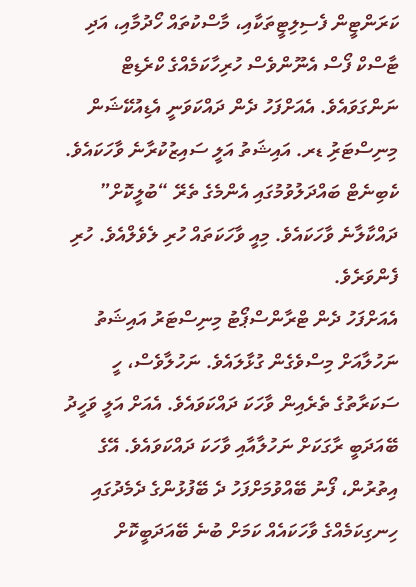ކަރަންޓީން ފެސިލިޓީތަކާއި، މާސްކުތައް ހޯދުމާއި، އަދި ޓާސްކް ފޯސް އެނޫންވެސް ހުރިހާކަމެއްގެ ކްރެޑިޓް ނަންގަވައެވެ. އެއަށްފަހު ދެން ދައްކަވަނީ އެޑިއުކޭޝަން މިނިސްޓަރުި ޑރ. އައިޝަތު އަލީ ސައިޒުކުރާނެ ވާހަކައެވެ. ކެބިނެޓް ބައްދަލުވުމުގައި އެންމެގެ ތެރޭ “ބުލީކޮށް” ދައްކާލާނެ ވާހަކައެވެ. މިއީ ވާހަކަތައް ހުރި ލެވެލްއެވެ. ހުރި ފެންވަރެވެ.
އެއަށްފަހު ދެން ޓްރާންސްޕޯޓު މިނިސްޓަރު އައިޝަތު ނަހުލާއަށް މިސްވެގެން ގުޅާލައެވެ. ނަހުލާވެސް، ހީ ސަކަރާތުގެ ތެރެއިން ވާހަކަ ދައްކަވައެވެ. އެއަށް އަލީ ވަހީދު ބޭއަދަބީ ރާގަކަށް ނަހުލާއާއި ވާހަކަ ދައްކަވައެވެ. އޭގެ އިތުރުން، ފޯނު ބޭއްވުމަށްފަހު ދެ ބޭފުޅުންގެ ދެމެދުގައި ހިނގިކަމެއްގެ ވާހަކައެއް ކަމަށް ބުނެ ބޭއަދަބީކޮށް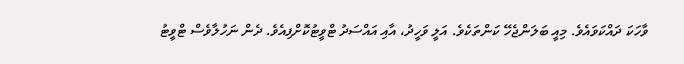ވާހަކަ ދައްކަވައެވެ. މިއީ ބަލަންޖެހޭ ކަންތަކެވެ. އަލީ ވަހީދު، އާއި އައްސަދު ޓްވީޓުކޮށްފިއެވެ. ދެން ނަހުލާވެސް ޓްވީޓު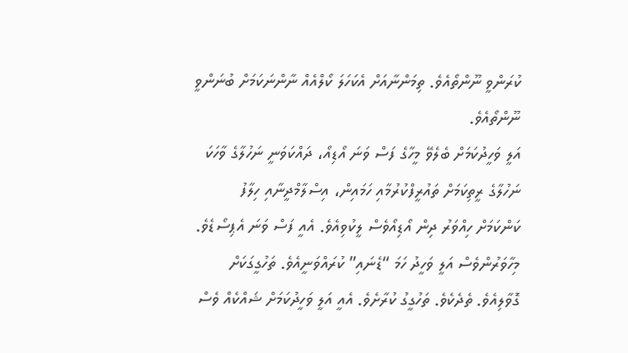ކުރަންވީ ނޫންތޯއެވެ. ތިމަންނާއަށް އެކަހަލަ ކޯލްއެއް ނާންނަކަމަށް ބުނަންވީ ނޫންތޯއެވެ.
އަލީ ވަހީދުކަމަށް ބެލެވޭ މީހާގެ ފަސް ވަނަ އޯޑިއޯ، ދައްކަވަނީ ނަހުލާގެ ވާހަކަ
ނަހުލާގެ ރީތިކަމަށް ތައުރީފްކުރުމާއި ހަމައިން، އިސްލާމްދީނާއި ހިލާފު ކަންކަމަށް ހިއްވަރު ދިން އޯޑިއޯވެސް ލީކުވިއެވެ. އެއީ ފަސް ވަނަ އެޕިސޯޑެވެ. މިހާވަރުންވެސް އަލީ ވަހީދު ހަމަ “ޑެނައި” ކުރައްވަނީއެވެ. ތަހުގީގަކަށް ގޮވާލިއެވެ. ތެދެކެވެ. ތަހުގީގު ކުރާށެވެ. އެއީ އަލީ ވަހީދުކަމަށް ޝައްކެއް ވެސް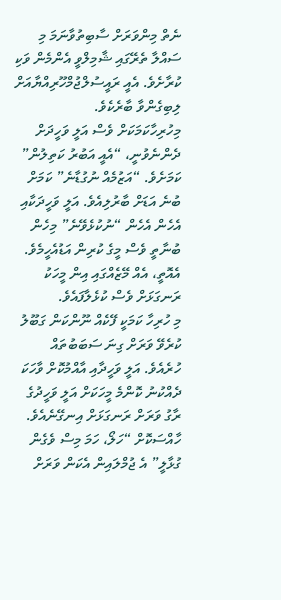ނެތް މިންވަރަށް ސާބިތުވާނަމަ މި ސައްލާ ތެރޭގައި ޝާމިލްވީ އެންމެން ވަކި ކުރާށެވެ. އެއީ ރައީސުލްޖުމްހޫރިއްޔާއަށް ލިބިގެންވާ ބާރެކެވެ.
މިހުރިހާކަމަކަށް ވެސް އަލީ ވަހީދަށް ދެންނެވުނީ، “އެއީ އަބުރު ކަތިލުން” ކަމަށެވެ. “އަޒުމެއް ނުގުޑާނެ” ކަމަށް ބުނެ އަޑަށް ބާރުލިއެވެ. އަލީ ވަހީދަކާއި އެހެން އެހެން “ނުކުޅެވޭނެ” މިހެން ބުނާތީ ވެސް މީގެ ކުރިން އަޑުއެހީމެވެ. އެއޮތީ، އެއް މޭޒެއްގައި އިން މީހަކު ރަނގަޅަށް ވެސް ކުޅެލާފައެވެ.
މި ހުރިހާ ކަމަކީ ފޭކެއް ނޫންކަން ގަބޫލު ކުރެވޭ ވަރަށް ގިނަ ސަބަބުތައް ހުރެއެވެ. އަލީ ވަހީދާއި އާއްމުކޮށް ވާހަކަ ދެއްކުނު ކޮންމެ މީހަކަށް އަލީ ވަހީދުގެ ރާގު ވަރަށް ރަނގަޅަށް އިނގޭނެއެވެ. ހާއްސަކޮށް “ހަލޯ، ހަމަ މިސް ވެގެން ގުޅާލީ” އެ ޖުމްލައިން އެކަން ވަރަށް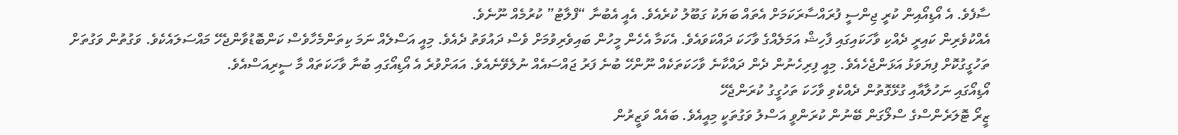ސާފެވެ. އެ އޯޑިއޯއިން ކުރީ ޖިންސީ ފުރައްސާރަކަމަށް އެތައް ބަޔަކު ގަބޫލު ކުރެއެވެ. އެއީ އެބުނާ “ފްލާޓު” ކުރުމެއް ނޫނެވެ.
އެއްކުވެރިން ކައިރީ ދެއްކި ވާހަކައިގައި ފާހިޝް އަމަލެއްގެ ވާހަކަ ދައްކަވައެވެ. އެކަމާ އެހެން މީހުން ބައިވެރިވުމަށް ވެސް ދައުވަތު ދެއެވެ. މިއީ އަސްލެއް ނަމަ ކިތަންމެހާވެސް ކަންބޮޑުވާންޖެހޭ މައްސަލައެކެވެ. ވަގުތުން ވަގުތަށް ތަހުގީގުކޮށް ފިޔަވަޅު އަޅަންޖެހެއެވެ. މިއީ ފިރިހެނުން ދެން ދައްކާނެ ވާހަކަތަކެއް ނޫންހޭ ބުނެ ފަރު ޖައްސައެއް ނުލެވޭނެއެވެ. އައަށްވުރެ އެ އޯޑިއޯގައި ބުނާ ވާހަކަތައް މާ ސީރިއަސްއެވެ.
އޯޑިއޯގައި ނަހުލާއާއި ގުޅޭގޮތުން ދެއްކެވި ވާހަކަ ތަހުގީގު ކުރަންޖެހޭ
ޒީރޯ ޓޮލަރެންސްގެ ސްލޯގަން ބޭނުން ކުރަންވީ އަސްލު ވަގުތަކީ މިއީއެވެ. ބައެއް ވަޒީރުން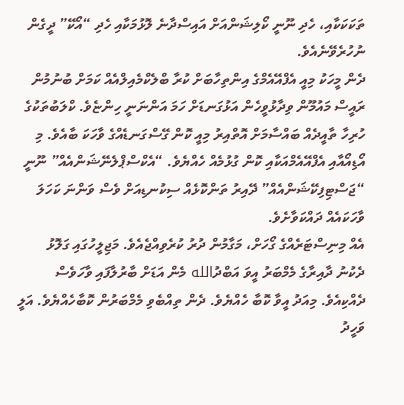ތަކަކަކާއި، ހެދި ނޫނީ ކޯލިޝަންއަށް އައިސްދާނެ ލޮޅުމަކާއި ހެދި “އޯކޭ” ދީގެން ނުހުރެވޭނެއެވެ.
ދެން މީހަކު މިއީ އެފްއޭއެމްގެ އިންތިހާބަށް ކުރާ ބްލެކްމެއިލްއެއް ކަމަށް ބުނުމުން ރައީސް މައުމޫން ވިދާޅުވީހެން އަޅުގަނޑަށް ހަމަ އަންނަނީ ހިންޏެވެ. ކްލަބުތަކުގެ ހުރިހާ ތާއީދެއް ބައްސާމަށް އޮތްއިރު މިއީ ކޮން ގޭސްގަނޑެއްގެ ވާހަކަ ބާއެވެ. މި އޯޑިއޯއާއި އެފްއޭއެމްއަކާއި ކޮން ގުޅުމެއް ހެއްޔެވެ. “އެކްސްޕްލެނޭޝަންއެއް” ނޫނީ “ޖަސްޓިފިކޭޝަންއެއް” ދޭއިރު ތަންކޮޅެއް ސިކުނޑިއަށް ވެސް ވަންނަ ކަހަލަ ވާހަކައެއް ދައްކަވާށެވެ.
އެއް މިނިސްޓަރެއްގެ ގޯހަށް، މަގާމުން ދުރު ކުރެވިއްޖެއެވެ. މަޖިލީހުގައި ގަލޮޅު ދެކުނު ދާއިރާގެ މެމްބަރު އީވަ އަބްދުالله މެން އަޑަށް ބާރުލާފައި ވާހަވެސް ދެއްކިއެވެ. މިއަދު އީވާ ކޮބާ ހެއްޔެވެ. ދެން ތިއްބެވި މެމްބަރުން ކޮބާހެއްޔެވެ. އަލީ ވަހީދު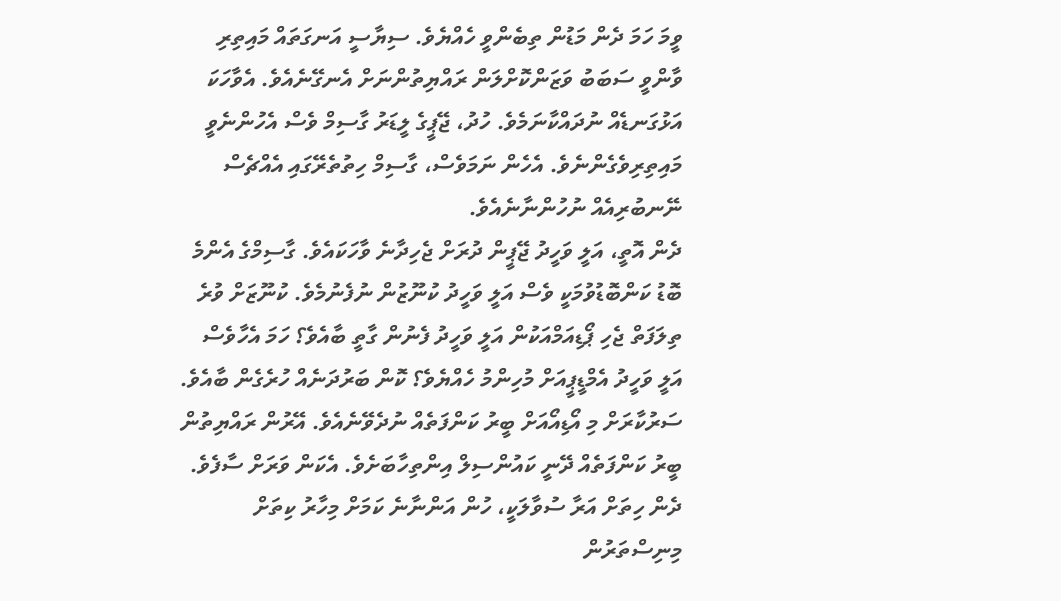ވީމަ ހަމަ ދެން މަޑުން ތިބެންވީ ހެއްޔެވެ. ސިޔާސީ އަނގަތައް މައިތިރި ވާންވީ ސަބަބު ވަޒަންކޮށްލަން ރައްޔިތުންނަށް އެނގޭނެއެވެ. އެވާހަކަ އަޅުގަނޑެއް ނުދައްކާނަމެވެ. ހުދު، ޖޭޕީގެ ލީޑަރު ގާސިމް ވެސް އެހުންނެވީ މައިތިރިވެގެންނެވެ. އެހެން ނަމަވެސް، ގާސިމް ހިތުތެރޭގައި އެއްޗެސް ނޭނބުރިއެއް ނުހުންނާނެއެވެ.
ދެން އޮތީ، އަލީ ވަހީދު ޖޭޕީން ދުރަށް ޖެހިދާނެ ވާހަކައެވެ. ގާސިމްގެ އެންމެ ބޮޑު ކަންބޮޑުވުމަކީ ވެސް އަލީ ވަހީދު ކުނޫޒުން ނުފެނުމެވެ. ކުނޫޒަށް ވުރެ ތިލަފަތް ޖެހި ޕޯޑިއަމްއަކުން އަލީ ވަހީދު ފެނުން ގާތީ ބާއެވެ؟ ހަމަ އެހާވެސް އަލީ ވަހީދު އެމްޑީޕީއަށް މުހިންމު ހެއްޔެވެ؟ ކޮން ބަރުދަނެއް ހުރެގެން ބާއެވެ.
ސަރުކާރަށް މި އޯޑިއޯއަށް ބީރު ކަންފަތެއް ނުދެވޭނެއެވެ. އޭރުން ރައްޔިތުން ބީރު ކަންފަތެއް ދޭނީ ކައުންސިލް އިންތިހާބަށެވެ. އެކަން ވަރަށް ސާފެވެ.
ދެން ހިތަށް އަރާ ސުވާލަކީ، ހުން އަންނާނެ ކަމަށް މިހާރު ކިތަށް މިނިސްތަރުން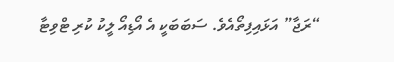“ރަޖާ” އަޅައިފިތޯއެވެ. ސަބަބަކީ އެ އޯޑިއޯ ލީކު ކުރި ޓްވިޓާ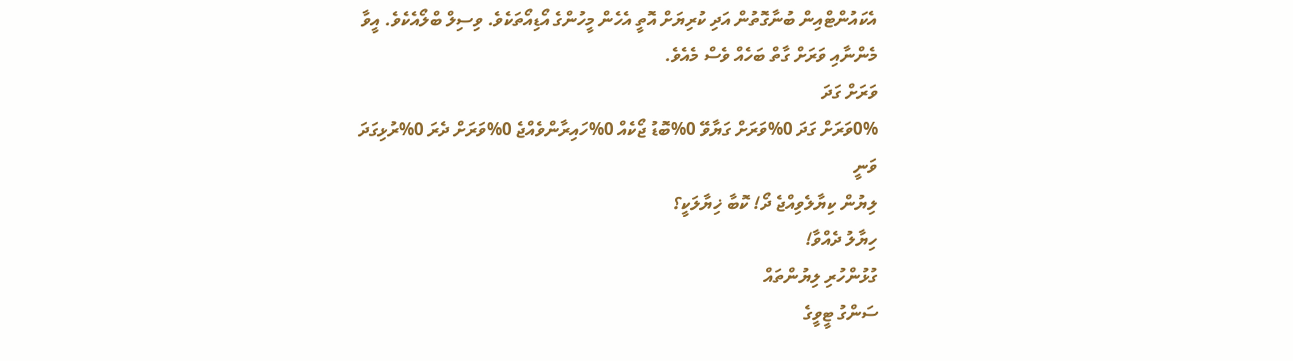އެކައުންޓްއިން ބުނާގޮތުން އަދި ކުރިޔަށް އޮތީ އެހެން މީހުންގެ އޯޑިއޯތަކެވެ. ވިސިލް ބްލޯއެކެވެ. އީވާ މެންނާއި ވަރަށް ގާތް ބަހެއް ވެސް މެއެވެ.
ވަރަށް ގަދަ
0%ވަރަށް ގަދަ 0%ވަރަށް ގަޔާވޭ 0%ބޮޑު ޖޯކެއް 0%ހައިރާންވެއްޖެ 0%ވަރަށް ދެރަ 0%ރުޅިގަދަ ވަނީ
ލިޔުން ކިޔާލެވިއްޖެ ދޯ! ކޮބާ ޚިޔާލަކީ؟
ހިޔާލު ދެއްވާ!
ގުޅުންހުރި ލިޔުންތައް
ސަންގު ޓީވީގެ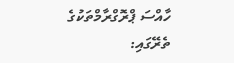ހާއްސަ ޕްރޮގްރާމްތަކުގެ ތެރޭގައި: